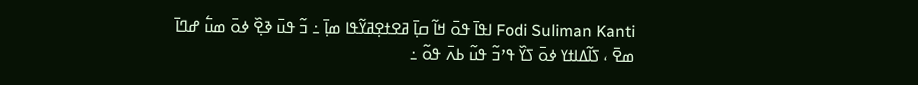Fodi Suliman Kanti ߊߟߊ߫ ߟߋ߫ ߞߊ߬ ߛߊ߲߫ ߥߐߙߐ߲ߥߌ߬ߟߊ ߘߊ߲߫ ߸ ߏ߬ ߟߎ߫ ߢߐ߲߰ ߦߋ߫ ߘߎ߱ ߝߣߊ߫ ߘߐ߫ ، ߖߊ߬ߡߊߙߌ ߦߋ߫ ߖߌ߰ ߟߴߏ߬ ߟߎ߬ ߕߍ߫ ߟߋ߬ ߸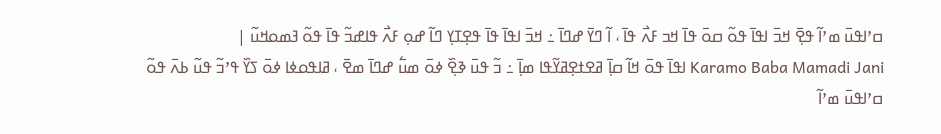ߛߴߊߟߎ߫ ߘߴߊ߬ ߟߐ߲߫ ߞߏ߫ ߊߟߊ߫ ߟߋ߬ ߛߋ߫ ߟߊ߫ ߞߏ ߓߍ߯ ߟߊ߫ ، ߊ߬ ߣߌ߫ ߝߣߊ߫ ߸ ߞߏ߫ ߊߟߊ߫ ߟߊ߫ ߟߐ߲ߠߌ߲ ߣߊ߬ ߝߋ߲ ߓߍ߯ ߟߊߝߏ߬ ߟߊ߫ ߟߋ߬ ߔߘߋߞߎ߬ |
Karamo Baba Mamadi Jani ߊߟߊ߫ ߟߋ߫ ߞߊ߬ ߛߊ߲߫ ߥߐߙߐ߲ߥߌ߬ߟߊ ߘߊ߲߫ ߸ ߏ߬ ߟߎ߫ ߢߐ߲߰ ߦߋ߫ ߘߎ߱ ߝߣߊ߫ ߘߐ߫ ، ߥߊߟߋߦߊ ߦߋ߫ ߖߌ߰ ߟߴߏ߬ ߟߎ߬ ߕߍ߫ ߟߋ߬ ߛߴߊߟߎ߫ ߘߴߊ߬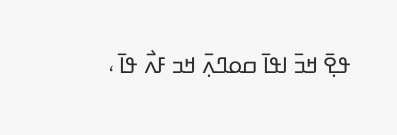ߟߐ߲߫ ߞߏ߫ ߊߟߊ߫ ߛߋߣߍ߲߫ ߞߏ ߓߍ߯ ߟߊ߫ ،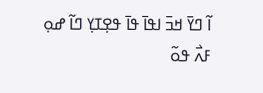ߊ߬ ߣߌ߫ ߞߏ߫ ߊߟߊ߫ ߟߊ߫ ߟߐ߲ߠߌ߲ ߣߊ߬ ߝߋ߲ ߓߍ߯ ߟߋ߬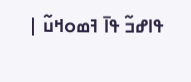ߟߊߝߏ߬ ߟߊ߫ ߔߘߋߞߎ߬ |